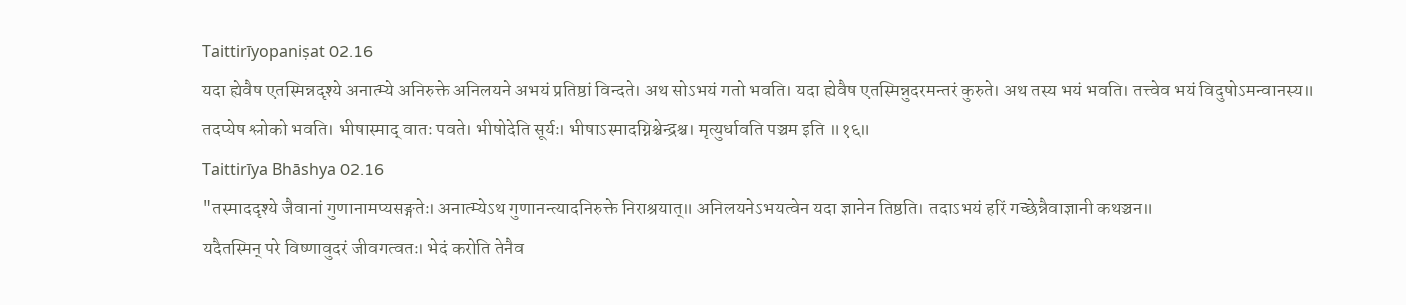Taittirīyopaniṣat 02.16
यदा ह्येवैष एतस्मिन्नदृश्ये अनात्म्ये अनिरुक्ते अनिलयने अभयं प्रतिष्ठां विन्दते। अथ सोऽभयं गतो भवति। यदा ह्येवैष एतस्मिन्नुदरमन्तरं कुरुते। अथ तस्य भयं भवति। तत्त्वेव भयं विदुषोऽमन्वानस्य॥
तदप्येष श्लोको भवति। भीषास्माद् वातः पवते। भीषोदेति सूर्यः। भीषाऽस्मादग्निश्चेन्द्रश्च। मृत्युर्धावति पञ्चम इति ॥१६॥
Taittirīya Bhāshya 02.16
"तस्माददृश्ये जैवानां गुणानामप्यसङ्गतेः। अनात्म्येऽथ गुणानन्त्यादनिरुक्ते निराश्रयात्॥ अनिलयनेऽभयत्वेन यदा ज्ञानेन तिष्ठति। तदाऽभयं हरिं गच्छेन्नैवाज्ञानी कथञ्चन॥
यदैतस्मिन् परे विष्णावुदरं जीवगत्वतः। भेदं करोति तेनैव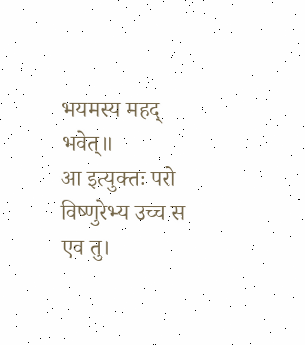भयमस्य महद् भवेत्॥
आ इत्युक्तः परो विष्णुरेभ्य उच्च स एव तु।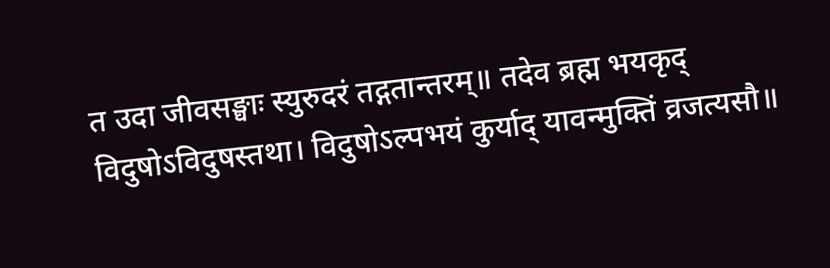त उदा जीवसङ्घाः स्युरुदरं तद्गतान्तरम्॥ तदेव ब्रह्म भयकृद् विदुषोऽविदुषस्तथा। विदुषोऽल्पभयं कुर्याद् यावन्मुक्तिं व्रजत्यसौ॥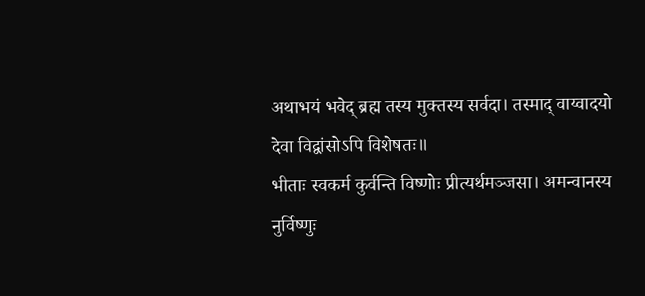अथाभयं भवेद् ब्रह्म तस्य मुक्तस्य सर्वदा। तस्माद् वाय्वादयो देवा विद्वांसोऽपि विशेषतः॥
भीताः स्वकर्म कुर्वन्ति विष्णोः प्रीत्यर्थमञ्जसा। अमन्वानस्य नुर्विष्णुः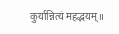कुर्यान्नित्यं महद्भयम्॥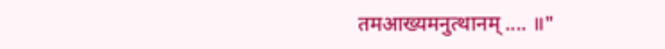तमआख्यमनुत्थानम् .... ॥"